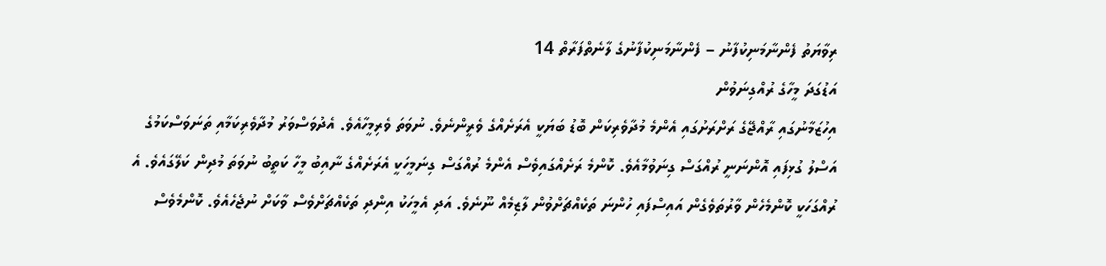ރިވާޔަތު ފެންނާމަނިކުފާނު – ފެންނާމަނިކުފާނުގެ ލާނެތްފަރާތް 14
އަޑުގަދަ މީހާގެ ރުއްގިނަވުން
އިހުޒަމާނުގައި ރާއްޖޭގެ ރަށްރަށުގައި އެންމެ މުދާވެރިކަން ބޮޑު ބަޔަކީ އެރަށެއްގެ ވެރީންނެވެ. ނުވަތަ ވެރިމީހާއެވެ. އެދުވަސްވަރު މުދާވެރިކަމާއި ތަނަވަސްކަމުގެ އަސްލު ގުޅިފައި އޮންނަނީ ރުއްގަސް ގިނަވުމާއެވެ. ކޮންމެ ރަށެއްގައިވެސް އެންމެ ރުއްގަސް ގިނަމީހަކީ އެރަށެއްގެ ނާއިބު މީހާ ކަތީބު ނުވަތަ މުދިން ކަލޭގައެވެ. އެ ރުއްގަހަކީ ކޮންމެހެން ވާރުތަވެގެން އައިސްފައި ހުންނަ ތަކެއްޗަށްވުން ލާޒިމެއް ނޫނެވެ. އަދި އެމީހަކު އިންދި ތަކެއްޗަށްވެސް ވާކަށް ނުޖެހެއެވެ. ކޮންމެވެސް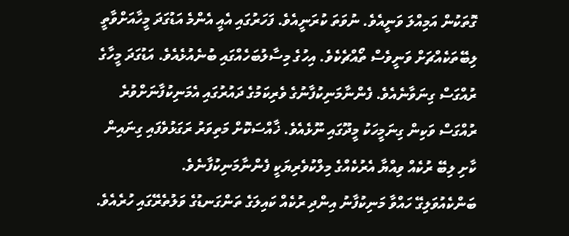ގޮތަކުން އަމިއްލަ ވަނީއެވެ. ނުވަތަ ކުރަނީއެވެ. ފަހަރުގައި އެއީ އެންމެ އަޑުގަދަ މީހާއަށްވާތީ ލިބޭތަކެއްޗަށް ވަނީވެސް ތޯއްޗެކެވެ. އިހުގެ މިސާލުބަހެއްގައި ބުނެއުޅެއެވެ. އަޑުގަދަ މީހާގެ ރުއްގަސް ގިނަވާނެއެވެ. ފެންނާމަނިކުފާނުގެ ވެރިކަމުގެ ދައުރުގައި އެމަނިކުފާނަށްވުރެ ރުއްގަސް ވަކިން ގިނަމީހަކު މީދޫގައި ނޫޅެއެވެ. ޚާއްސަކޮށް މަތިވަރު ރަގަޅުވެފައި ގިނައިން ކާށި ލިބޭ ރުކެއް ވިއްޔާ އެރުކެއްގެ މިލްކުވެރިޔަކީ ފެންނާމަނިކުފާނެވެ.
ބަންކެއުވަލިގޭ ހައްވާ މަނިކުފާނު އިންދި ރުކެއް ކައިލަގެ ތަންގަނޑުގެ ވަލުތެރޭގައި ހުރެއެވެ.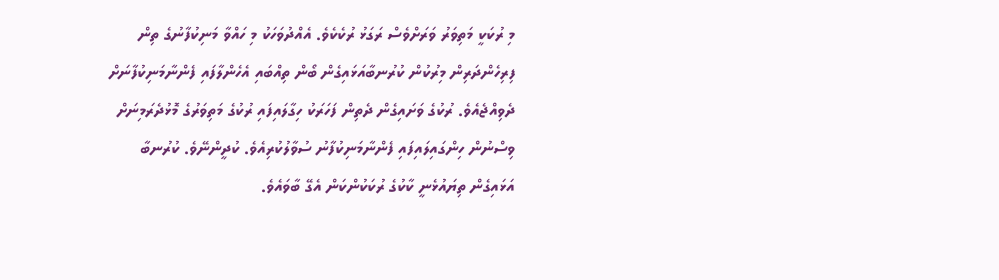މި ރުކަކީ މަތިވަރު ވަރަށްވެސް ރަގަޅު ރުކެކެވެ. އެއްދުވަހަކު މި ހައްވާ މަނިކުފާނުގެ ތިން ފިރިހެންދަރިން މިރުކުން ކުރުނބާއަޅައިގެން ބޯން ތިއްބައި އެހެންލާފައި ފެންނާމަނިކުފާނަށް ދެވިއްޖެއެވެ. ރުކުގެ ވަށައިގެން ދެތިން ފަހަރަކު ހިގާލައިފައި ރުކުގެ މަތިވަރުގެ މޮޅުދެރަމިނަށް ވިސްނުން ހިންގައިލައިފައި ފެންނާމަނިކުފާނު ސުވާލުކުރިއެވެ. ކުދީންނޭވެ. ކުރުނބާ އަޅައިގެން ތިޔައުޅެނީ ކާކުގެ ރުކަކުންކަން އެގޭ ބާވައެވެ.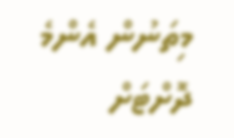މިތަނުން އެންމެ ދޮށްޓަށް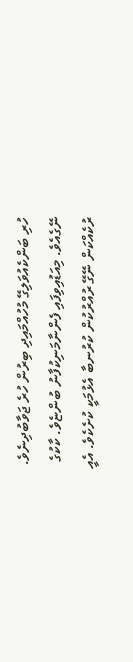ހުރި ބަންކެއުވަލިގޭ މުހުއްމައިދި ބިރުން ހުރެ ޖަވާބުދިނެވެ. ނޭގެއެވެ. މިއަޑުއިވިފައި ފެންނާމަނިކުފާނު ބުންޏެވެ. ކާކުގެ ރުކެއްކަން ނޭގޭ ރުއްރުކުން ކުރުނބާ އެޅުމަކީ ކުށެކެވެ. އެއީ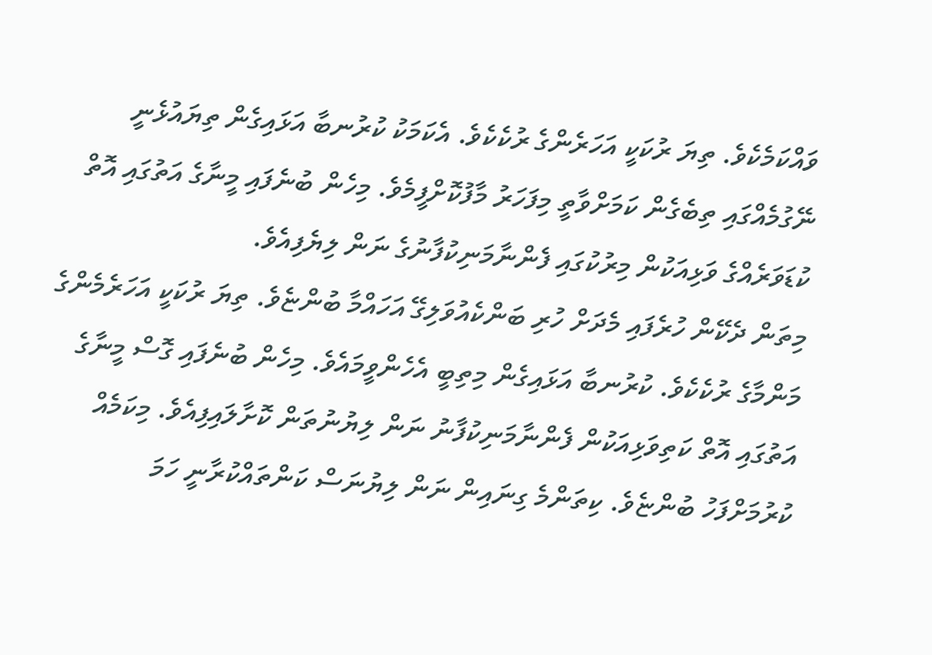ވައްކަމެކެވެ. ތިޔަ ރުކަކީ އަހަރެންގެ ރުކެކެވެ. އެކަމަކު ކުރުނބާ އަޅައިގެން ތިޔައުޅެނީ ނޭގުމެއްގައި ތިބެގެން ކަމަށްވާތީ މިފަހަރު މާފުކޮށްފީމެވެ. މިހެން ބުނެފައި މީނާގެ އަތުގައި އޮތް ކުޑަވަރެއްގެ ވަޅިއަކުން މިރުކުގައި ފެންނާމަނިކުފާނުގެ ނަން ލިޔެފިއެވެ.
މިތަން ދެކޭން ހުރެފައި މެދަށް ހުރި ބަންކެއުވަލިގޭ އަހައްމާ ބުންޏެވެ. ތިޔަ ރުކަކީ އަހަރެމެންގެ މަންމާގެ ރުކެކެވެ. ކުރުނބާ އަޅައިގެން މިތިބީ އެހެންވީމައެވެ. މިހެން ބުނެފައި ގޮސް މީނާގެ އަތުގައި އޮތް ކަތިވަޅިއަކުން ފެންނާމަނިކުފާނު ނަން ލިޔުނުތަން ކޮށާލައިފިއެވެ. މިކަމެއް ކުރުމަށްފަހު ބުންޏެވެ. ކިތަންމެ ގިނައިން ނަން ލިޔުނަސް ކަންތައްކުރާނީ ހަމަ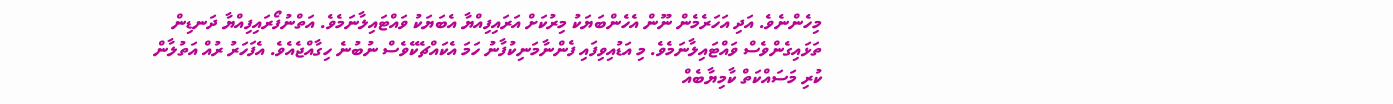މިހެންނެވެ. އަދި އަހަރެމެން ނޫން އެހެންބަޔަކު މިރުކަށް އަރައިފިއްޔާ އެބަޔަކު ވައްޓައިލާނަމެވެ. އަތްނުފޯރައިފިއްޔާ ދަނޑިން ތަޅައިގެންވެސް ވައްޓައިލާނަމެވެ. މި އަޑުއިވިފައި ފެންނާމަނިކުފާނު ހަމަ އެކައްޗެކޭވެސް ނުބުނެ ހިގާއްޖެއެވެ. އެފަހަރު ރުއް އަތުލާން ކުރި މަސައްކަތް ކާމިޔާބެއް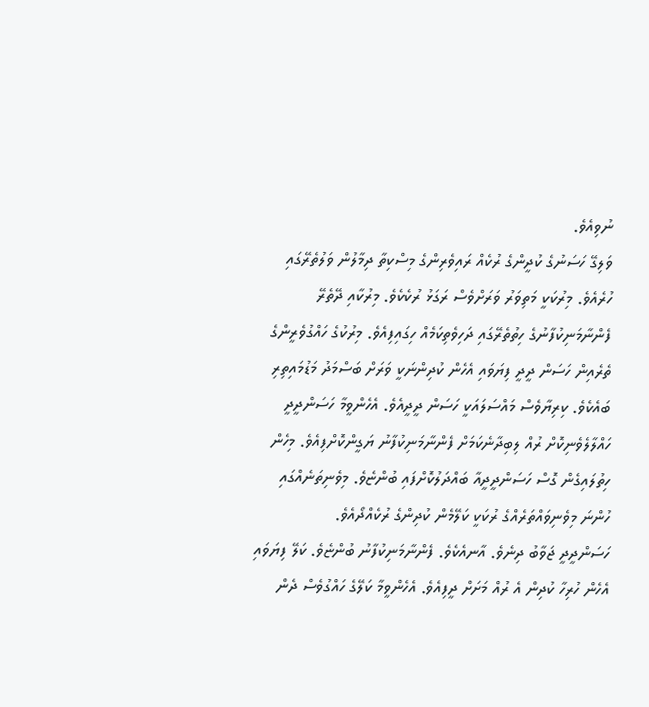ނުވިއެވެ.
ވަލިގޭ ހަސަނުގެ ކުދީންގެ ރުކެއް ރައިވެރިންގެ މިސްކިތާ ދިމާލުން ވަލުތެރޭގައި ހުރެއެވެ. މިރުކަކީ މަތިވަރު ވަރަށްވެސް ރަގަޅު ރުކެކެވެ. މިރުކާއި ދޭތެރޭ ފެންނާމަނިކުފާނުގެ ހިތުތެރޭގައި ދަހިވެތިކަމެއް ހިގައިފިއެވެ. މިރުކުގެ ހައްގުވެރީންގެ ތެރެއިން ހަސަން ދީދީ ފިޔަވައި އެހެން ކުދިންނަކީ ވަރަށް ބަސްމަދު މަޑުމައިތިރި ބައެކެވެ. ކިރިޔާވެސް މައްސަލައަކީ ހަސަން ދީދީއެވެ. އެހެންވީމާ ހަސަންދީދީ ހައްލާލެވެނިކޮށް ރުއް ލިބިދާނެކަމަށް ފެންނާމަނިކުފާނު ޔަގީންކޮށްފިއެވެ. މިހެން ހިތުލައިގެން ގޮސް ހަސަންދީދީއާ ބައްދަލުކޮށްފައި ބުންޏެވެ. މިވެނިތަނެއްގައި ހުންނަ މިވެނިވައްތަރެއްގެ ރުކަކީ ކަލޭމެން ކުދިންގެ ރުކެއްދޯއެވެ.
ހަސަންދީދީ ޖަވާބު ދިނެވެ. އާނއެކެވެ. ފެންނާމަނިކުފާނު ބުންޏެވެ. ކަލޭ ފިޔަވައި އެހެން ހުރިހާ ކުދިން އެ ރުއް މަށަށް ދީފިއެވެ. އެހެންވީމާ ކަލޭގެ ހައްގުވެސް ދެން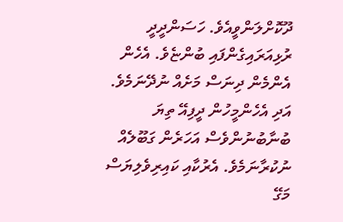ދޫކޮށްލަންވީއެވެ. ހަސަންދީދީ ރުޅިއަރައިގެންފައި ބުންޏެވެ. އެހެން އެންމެން ދިނަސް މަށެއް ނުދޭނަމެވެ. އަދި އެހެންމީހުން ދީފިއޭ ތިޔަ ބުނާބުނުންވެސް އަހަރެން ގަބޫލެއް ނުކުރާނަމެވެ. އެރުކާއި ކައިރިވެލިޔަސް މަގޭ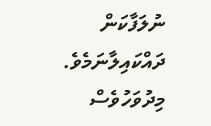ނުލަފާކަން ދައްކައިލާނަމެވެ. މިދުވަހުވެސް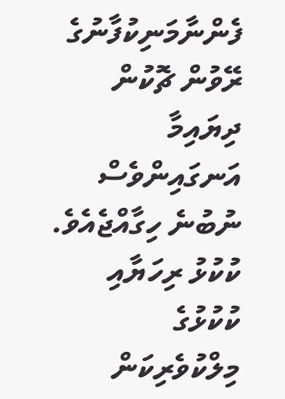ފެންނާމަނިކުފާނުގެ ރޭވުން ޗޮކުން ދިޔައިމާ އަނގައިންވެސް ނުބުނެ ހިގާއްޖެއެވެ.
ކުކުޅު ރިހަޔާއި ކުކުޅުގެ މިލްކުވެރިކަން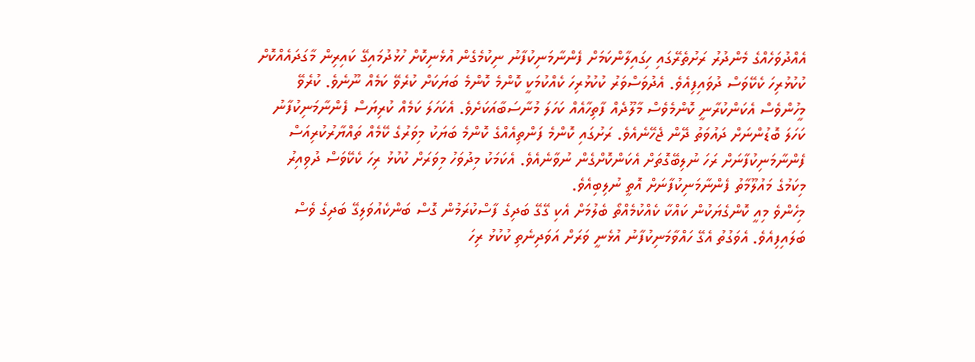އެއްދުވަހެއްގެ މެންދުރު ރަށުތެރޭގައި ހިގައިލާންކަމަށް ފެންނާމަނިކުފާނު ނިކުމެގެން އުޅެނިކޮށް ހުޅުދުމައިގޭ ކައިރިން މާގަދައެއްކޮށް ކުކުޅުރިހަ ކެކޭވަސް ދުވައިފިއެވެ. އެދުވަސްވަރު ކުކުޅުރިހަ ކެއްކުމަކީ ކޮންމެ ކޮންމެ ބަޔަކަށް ކުރެވޭ ކަމެއް ނޫނެވެ. ކުރެވޭ މީހުންވެސް އެކަންކުރާނީ ކޮންމެވެސް މާލޫދެއް ފާތިހާއެއް ކަހަލަ މުނާސަބާއަކަށެވެ. އެކަހަލަ ކަމެއް ކުރިޔަސް ފެންނާމަނިކުފާނު ކަހަލަ ބޮޑުންނަށް ދައުވަތު ދޭން ޖެހޭނެއެވެ. ރަށުގައި ކޮންމެ ފަންތިއެއްގެ ކޮންމެ ބަޔަކު މިވަރުގެ ކޭމެއް ތައްޔާރުކުރިއަސް ފެންނާމަނިކުފާނަށް ރަހަ ނުލިބޭގޮތަށް އެކަންކޮށްގެން ނުވާނެއެވެ. އެކަމަކު މިދުވަހު މިވަރަށް ކުކުޅު ރިހަ ކެކޭވަސް ދުވިއިރު މިކަމުގެ މައުލޫމާތު ފެންނާމަނިކުފާނަށް އޮތީ ނުލިބިއެވެ.
މިހެންވެ މިއީ ކޮންގެޔަކުން ކައްކާ ކެއްކުމެއްތޯ ބެލުމަށް އެކި ގޭގޭ ބަދިގެ ފާސްކުރަމުން ގޮސް ބަންކެއުވަލިގޭ ބަދިގެ ވެސް ބަލައިފިއެވެ. އެވަގުތު އެގޭ ހައްވާމަނިކުފާނު އުޅެނީ ވަރަށް އަވަދިނެތި ކުކުޅު ރިހަ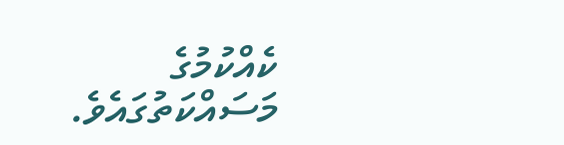ކެއްކުމުގެ މަސައްކަތުގައެވެ.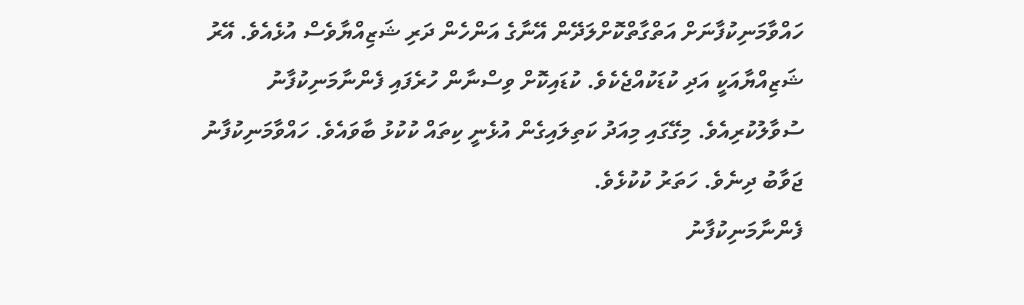ހައްވާމަނިކުފާނަށް އަތްގާތްކޮށްލަދޭން އޭނާގެ އަންހެން ދަރި ޝަޒިއްޔާވެސް އުޅެއެވެ. އޭރު ޝަޒިއްޔާއަކީ އަދި ކުޑަކުއްޖެކެވެ. ކުޑައިކޮށް ވިސްނާން ހުރެފައި ފެންނާމަނިކުފާނު ސުވާލުކުރިއެވެ. މިގޭގައި މިއަދު ކަތިލައިގެން އުޅެނީ ކިތައް ކުކުޅު ބާވައެވެ. ހައްވާމަނިކުފާނު ޖަވާބު ދިނެވެ. ހަތަރު ކުކުޅެވެ.
ފެންނާމަނިކުފާނު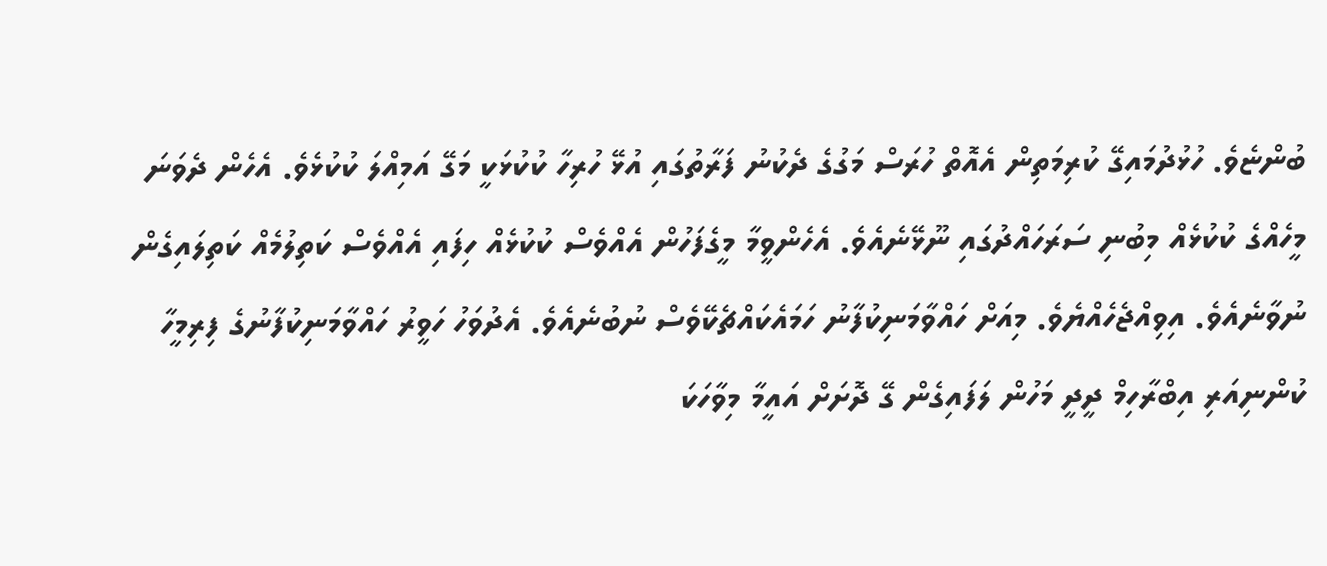ބުންޏެވެ. ހުޅުދުމައިގޭ ކުރިމަތިން އެއޮތް ހުރަސް މަގުގެ ދެކުނު ފަރާތުގައި އުޅޭ ހުރިހާ ކުކުޅަކީ މަގޭ އަމިއްލަ ކުކުޅެވެ. އެހެން ދެވަނަ މީހެއްގެ ކުކުޅެއް މިބުނި ސަރަހައްދުގައި ނޫޅޭނެއެވެ. އެހެންވީމާ މީގެފަހުން އެއްވެސް ކުކުޅެއް ހިފައި އެއްވެސް ކަތިލުމެއް ކަތިލައިގެން ނުވާނެއެވެ. އިވިއްޖެހެއްޔެވެ. މިއަށް ހައްވާމަނިކުފާނު ހަމައެކައްޗެކޭވެސް ނުބުނެއެވެ. އެދުވަހު ހަވީރު ހައްވާމަނިކުފާނުގެ ފިރިމީހާ ކުންނިއަރި އިބްރާހިމް ދީދީ މަހުން ލަފައިގެން ގޭ ދޮށަށް އައީމާ މިވާހަކަ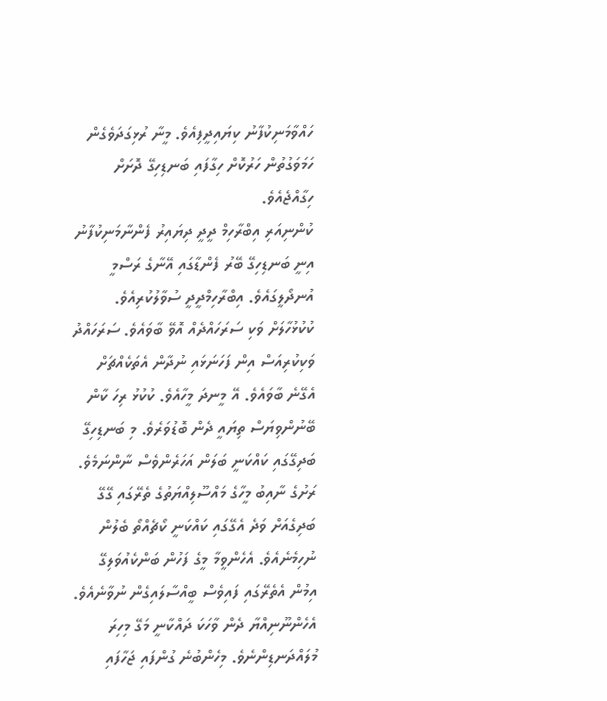ހައްވާމަނިކުފާނު ކިޔައިދީފިއެވެ. މީނާ ރުޅިގަދަވެގެން ހަމަވަގުތުން ހަރުކޮށް ހިގާފައި ބަނޑިހިގޭ ދޮށަށް ހިގާއްޖެއެވެ.
ކުންނިއަރި އިބްރާހިމް ދީދީ ދިޔައިރު ފެންނާމަނިކުފާނު އިނީ ބަނޑިހިގޭ ބޭރު ފެންޑާގައި އޭނާގެ ރަސްމީ އުނދޯލީގައެވެ. އިބްރާހިމްދީދީ ސުވާލުކުރިއެވެ. ކުކުޅުހާލަށް ވަކި ސަރަހައްދެއް އޮވޭ ބާވައެވެ. ސަރަހައްދު ވަކިކުރިއަސް އިން ފަހަނަޅައި ނުދާން އެތަކެއްޗަށް އެގޭނެ ބާވައެވެ. އޭ މީނދަ މީހާއެވެ. ކުކުޅު ރިހަ ކާން ބޭނުންވިޔަސް ތިޔައީ ދެން ބޮޑުވަރެވެ. މި ބަނޑިހިގޭ ބަދިގޭގައި ކައްކަނީ ބަލަން އަހަރެންވެސް ނާންނަމެވެ. ރަށުގެ ނާއިބު މީހާގެ މައްސޫލިއްޔަތުގެ ތެރޭގައި ގޭގޭ ބަދިގެއަށް ވަދެ އެގޭގައި ކައްކަނީ ކޯޗެއްތޯ ބެލުން ނުހިމެނެއެވެ. އެހެންވީމާ މީގެ ފަހުން ބަންކެއުވަލިގޭ އިމުން އެތެރޭގައި ފައިވެސް ބީއްސާލައިގެން ނުވާނެއެވެ. އެހެންނޫނިއްޔާ ދެން ވާހަކަ ދައްކާނީ މަގޭ މިހިރަ މުލައްދަނޑިންނެވެ. މިހެންބުނެ ގުންފައި ޖަހާފައި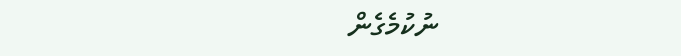ނުކުމެގެން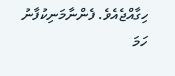ހިގާއްޖެއެވެ. ފެންނާމަނިކުފާނު ހަމަ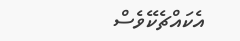އެކައްޗެކޭވެސް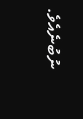ނުބުނެއެވެ.